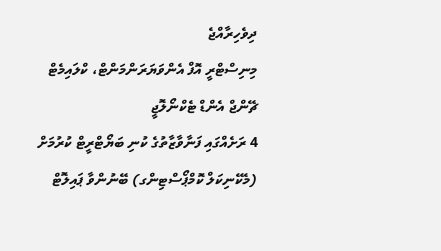ދިވެހިރާއްޖެ
މިނިސްޓްރީ އޮފް އެންވަޔަރަންމަންޓް، ކްލައިމެޓް ޗޭންޖް އެންޑް ޓެކްނޯލޮޖީ
4 ރަށެއްގައި ފަނާވާޒާތުގެ ކުނި ބަޔޯޓްރީޓް ކުރުމަށް (މެކޭނިކަލް ކޮމްޕޯސްޓިންގ) ބޭނުންވާ ޕައިލޮޓް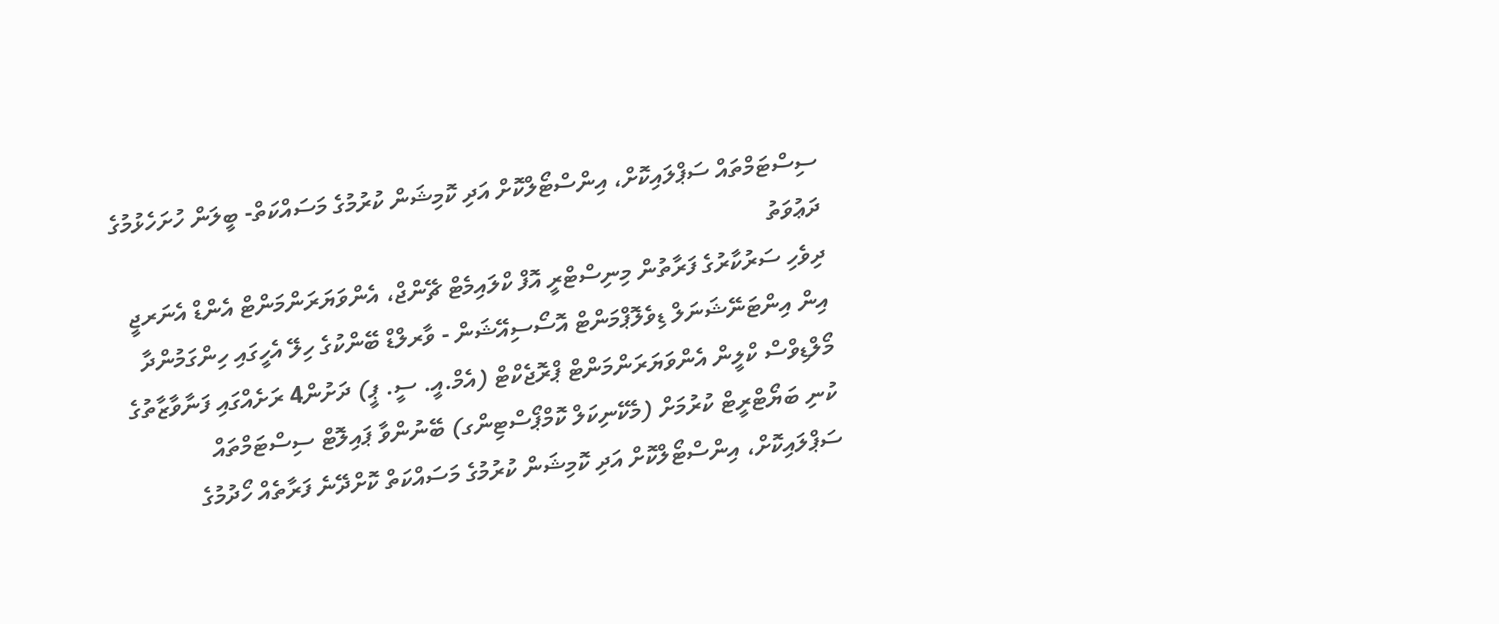ސިސްޓަމްތައް ސަޕްލައިކޮށް، އިންސްޓޯލްކޮށް އަދި ކޮމިޝަން ކުރުމުގެ މަސައްކަތް- ބީލަން ހުށަހެޅުމުގެ ދަޢުވަތު
ދިވެހި ސަރުކާރުގެ ފަރާތުން މިނިސްޓްރީ އޮފް ކްލައިމެޓް ޗޭންޖް، އެންވަޔަރަންމަންޓް އެންޑް އެނަރޖީ އިން އިންޓަނޭޝަނަލް ޑިވެލޮޕްމަންޓް އޮސޯސިއޭޝަން - ވާރލްޑް ބޭންކުގެ ހިލޭ އެހީގައި ހިންގަމުންދާ މޯލްޑިވްސް ކްލީން އެންވަޔަރަންމަންޓް ޕްރޮޖެކްޓް (އެމް.އީ. ސީ. ޕީ) ދަށުން4 ރަށެއްގައި ފަނާވާޒާތުގެ ކުނި ބަޔޯޓްރީޓް ކުރުމަށް (މެކޭނިކަލް ކޮމްޕޯސްޓިންގ) ބޭނުންވާ ޕައިލޮޓް ސިސްޓަމްތައް ސަޕްލައިކޮށް، އިންސްޓޯލްކޮށް އަދި ކޮމިޝަން ކުރުމުގެ މަސައްކަތް ކޮށްދޭނެ ފަރާތެއް ހޯދުމުގެ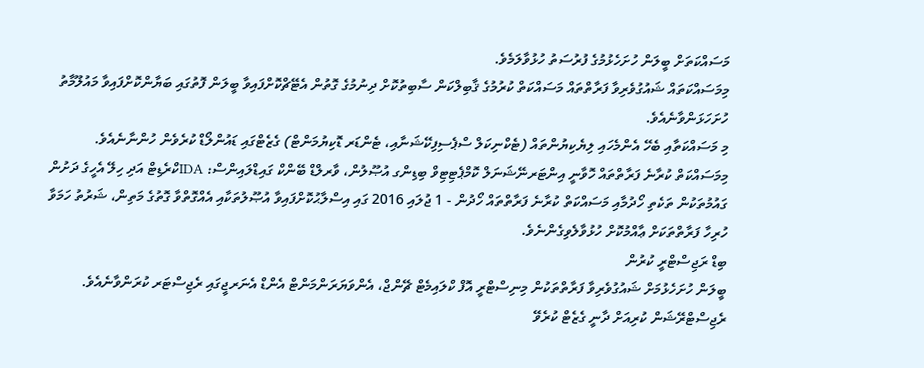މަސައްކަތަށް ބީލަން ހުށަހެޅުމުގެ ފުރުސަތު ހުޅުވާލަމެވެ.
މިމަސައްކަތައް ޝައުގުވެރިވާ ފަރާތްތައް މަސައްކަތް ކުރުމުގެ ޤާބިލްކަން ސާބިތުކޮށް ދިނުމުގެ ގޮތުން އެޓޭޗްކޮށްފައިވާ ބީލަން ފޮތުގައި ބަޔާންކޮށްފައިވާ މައުލޫމާތު ހުށަހަޅަންވާނެއެވެ.
މި މަސައްކަތާއި ބެހޭ އެންމެހައި ލިޔެކިޔުންތައް (ޓެކްނިކަލް ސްޕެސިފިކޭޝަނާއި، ޓެންޑަރ ޑޮކިޔުމަންޓް) ގެޒެޓްގައި ޑައުންލޯޑް ކުރެވެން ހުންނާނެއެވެ.
މިމަސައްކަތް ކުރާނެ ފަރާތްތައް ހޮވާނީ އިންޓަރނޭޝަނަލް ކޮމްޕެޓިޓިވް ބިޑިންގ އުޞޫލުން، ވާރލްޑް ބޭންކް ގައިޑްލައިންސް: IDAކްރެޑިޓް އަދި ހިލޭ އެހީގެ ދަށުން ގައުމުތަކުން ތަކެތި ހޯދުމާއި މަސައްކަތް ކުރާނެ ފަރާތްތައް ހޯދުން - 1 ޖުލައި 2016 ގައި އިސްލާޙުކޮށްފައިވާ އުޞޫލުތަކާއި އެއްގޮތްވާ ގޮތުގެ މަތިން، ޝަރުތު ހަމަވާ ހުރިހާ ފަރާތްތަކަށް ޢާއްމުކޮށް ހުޅުވާލެވިގެންނެވެ.
ބިޑް ރަޖިސްޓްރީ ކުރުން
ބީލަން ހުށަހެޅުމަށް ޝައުގުވެރިވާ ފަރާތްތަކުން މިނިސްޓްރީ އޮފް ކްލައިމެޓް ޗޭންޖް، އެންވަޔަރަންމަންޓް އެންޑް އެނަރޖީގައި ރެޖިސްޓަރ ކުރަންވާނެއެވެ. ރެޖިސްޓްރޭޝަން ކުރިއަށް ދާނީ ގެޒެޓް ކުރެވޭ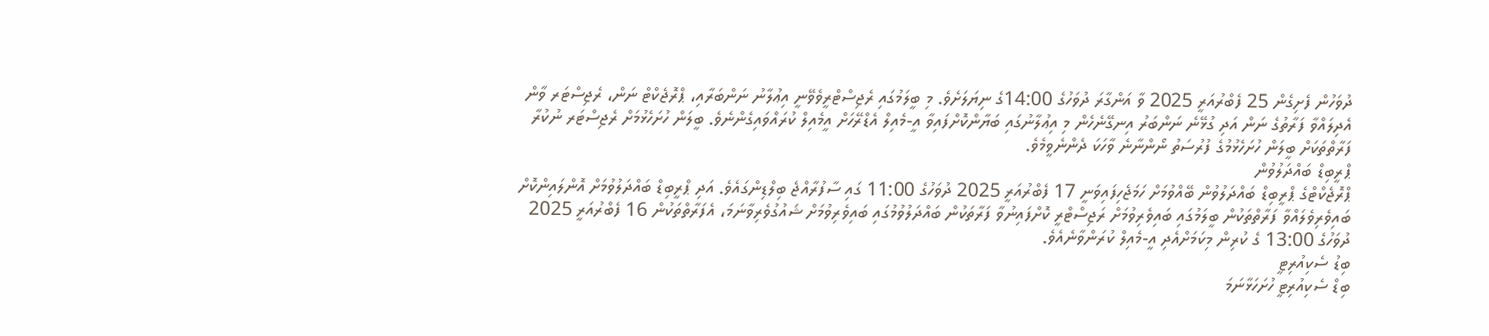ދުވަހުން ފެށިގެން 25 ފެބްރުއަރީ 2025 ވާ އަންގާރަ ދުވަހުގެ 14:00ގެ ނިޔަލަށެވެ. މި ބީލަމުގައި ރެޖިސްޓްރީވެވޭނީ އިޢުލާނު ނަންބަރާއި، ޕްރޮޖެކްޓް ނަން، ރެޖިސްޓަރ ވާން އެދިލައްވާ ފަރާތުގެ ނަން އަދި ގުޅޭނެ ނަންބަރު އިނގޭނެހެން މި އިޢުލާނުގައި ބަޔާންކޮށްފައިވާ އީ-މެއިލް އެޑްރޭހަށް އީމެއިލް ކުރައްވައިގެންނެވެ. ބީލަން ހުށަހެޅުމަށް ރެޖިސްޓަރ ނުކުރާ ފަރާތްތަކަށް ބީލަން ހުށަހެޅުމުގެ ފުރުސަތު ނޯންނާނެ ވާހަކަ ދެންނެވީމެވެ.
ޕްރީބިޑް ބައްދަލުވުން
ޕްރޮޖެކްޓްގެ ޕްރީބިޑް ބައްދަލުވުން ބޭއްވުމަށް ހަމަޖެހިފައިވަނީ 17 ފެބްރުއަރީ 2025 ދުވަހުގެ 11:00 ގައި ސާފުރާއްޖެ ބިލްޑިންގައެވެ. އަދި ޕްރީބިޑް ބައްދަލުވުމަށް އޮންލައިންކޮށް ބައިވެރިވެލައްވާ ފަރާތްތަކުން ބީލަމުގައި ބައިވެރިވުމަށް ރަޖިސްޓްރީ ކޮށްފައިނުވާ ފަރާތަކުން ބައްދަލުވުމުގައި ބައިވެރިވުމަށް ޝައުގުވެރިވާނަމަ، އެފަރާތްތަކުން 16 ފެބްރުއަރީ 2025 ދުވަހުގެ 13:00 ގެ ކުރިން މިކަމަށްއެދި އީ-މެއިލް ކުރަންވާނެއެވެ.
ބިޑު ސެކިއުރިޓީ
ބިޑް ސެކިއުރިޓީ ހުށަހަޅާނަމަ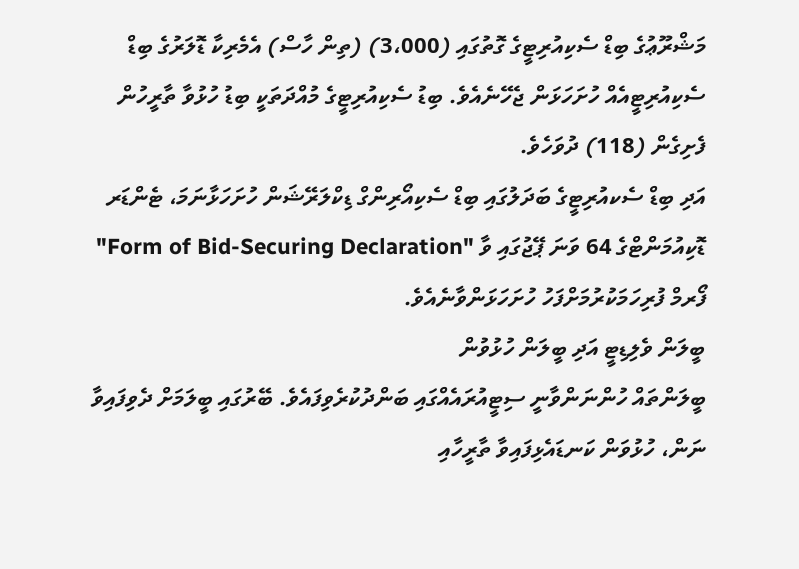މަޝްރޫޢުގެ ބިޑް ސެކިއުރިޓީގެ ގޮތުގައި (3،000) (ތިން ހާސް) އެމެރިކާ ޑޮލަރުގެ ބިޑް ސެކިއުރިޓީއެއް ހުށަހަޅަން ޖެހޭނެއެވެ. ބިޑު ސެކިއުރިޓީގެ މުއްދަތަކީ ބިޑު ހުޅުވާ ތާރީހުން ފެށިގެން (118) ދުވަހެވެ.
އަދި ބިޑް ސެކއުރިޓީގެ ބަދަލުގައި ބިޑް ސެކިއޯރިންގް ޑިކްލަރޭޝަން ހުށަހަޅާނަމަ، ޓެންޑަރ ޑޮކިއުމަންޓްގެ 64 ވަނަ ޕޭޖުގައި ވާ "Form of Bid-Securing Declaration" ފޯރމް ފުރިހަމަކުރުމަށްފަހު ހުށަހަޅަންވާނެއެވެ.
ބީލަން ވެލިޑިޓީ އަދި ބީލަން ހުޅުވުން
ބީލަންތައް ހުންނަންވާނީ ސިޓީއުރައެއްގައި ބަންދުކުރެވިފައެވެ. ބޭރުގައި ބީލަމަށް ދެވިފައިވާ ނަން، ހުޅުވަން ކަނޑައެޅިފައިވާ ތާރީހާއި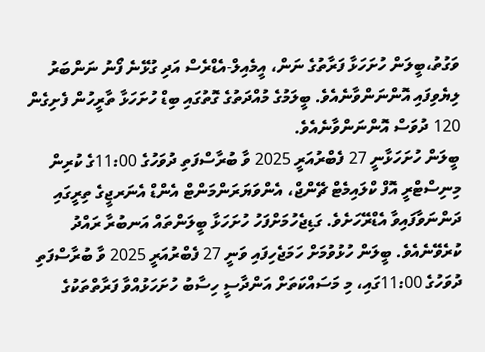ވަގުތު،ބީލަން ހުށަހަޅާ ފަރާތުގެ ނަން، އީމެއިލް-އެޑްރެސް އަދި ގުޅޭނެ ފޯނު ނަންބަރު ލިޔެވިފައި އޮންނަންވާނެއެވެ. ބީލަމުގެ މުއްދަތުގެ ގޮތުގައި ބިޑް ހުށަހަޅާ ތާރީހުން ފެށިގެން 120 ދުވަސް އޮންނަންވާނެއެވެ.
ބީލަން ހުށަހަޅާނީ 27 ފެބްރުއަރީ 2025 ވާ ބުރާސްފަތި ދުވަހުގެ 11:00ގެ ކުރިން މިނިސްޓްރީ އޮފް ކްލައިމެޓް ޗޭންޖް، އެންވަޔަރަންމަންޓް އެންޑް އެނަރޖީގެ ތިރީގައި ދަންނަވާފައިވާ އެޑްރޭހަށެވެ. ގަޑިޖެހުމަށްފަހު ހުށަހަޅާ ބީލަންތައް އަނބުރާ ރައްދު ކުރެވޭނެއެވެ. ބީލަން ހުޅުވުމަށް ހަމަޖެހިފައި ވަނީ 27 ފެބްރުއަރީ 2025 ވާ ބުރާސްފަތި ދުވަހުގެ 11:00ގައި، މި މަސައްކަތަށް އަންދާސީ ހިސާބު ހުށަހަޅުއްވާ ފަރާތްތަކުގެ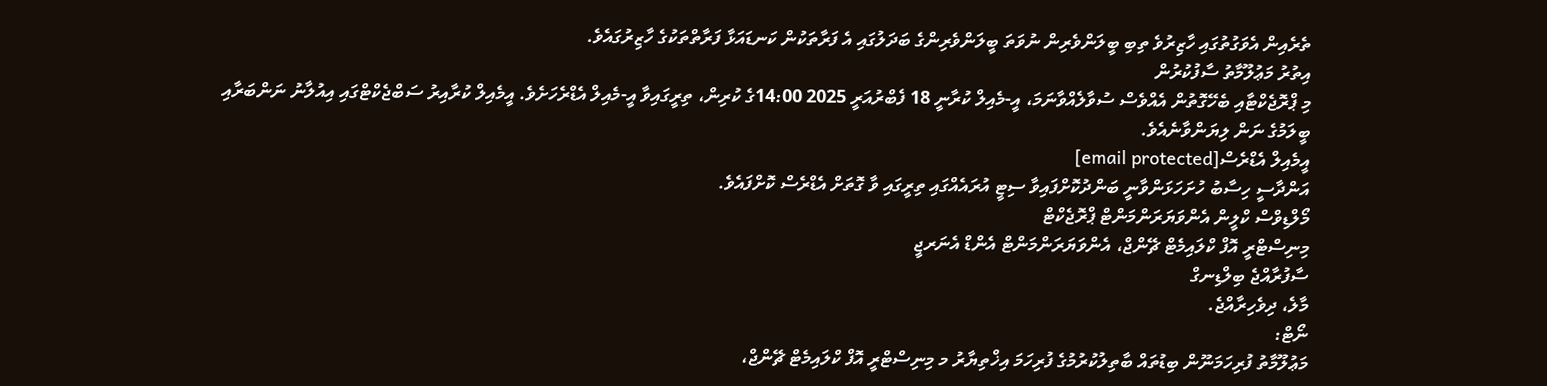ތެރެއިން އެވަގުތުގައި ހާޒިރުވެ ތިބި ބީލަންވެރިން ނުވަތަ ބީލަންވެރިންގެ ބަދަލުގައި އެ ފަރާތަކުން ކަނޑައަޅާ ފަރާތްތަކުގެ ހާޒިރުގައެވެ.
އިތުރު މަޢުލޫމާތު ސާފުކުރުން
މި ޕްރޮޖެކްޓާއި ބެހޭގޮތުން އެއްވެސް ސުވާލެއްވާނަމަ، އީ-މެއިލް ކުރާނީ 18 ފެބްރުއަރީ 2025 14:00ގެ ކުރިން، ތިރީގައިވާ އީ-މެއިލް އެޑްރެހަށެވެ. އީމެއިލް ކުރާއިރު ސަބްޖެކްޓްގައި އިއުލާނު ނަންބަރާއި ބީލަމުގެ ނަން ލިޔަންވާނެއެވެ.
އީމެއިލް އެޑްރެސް[email protected]
އަންދާސީ ހިސާބު ހުށަހަޅަންވާނީ ބަންދުކޮށްފައިވާ ސިޓީ އުރައެއްގައި ތިރީގައި ވާ ގޮތަށް އެޑްރެސް ކޮށްފައެވެ.
މޯލްޑިވްސް ކްލީން އެންވަޔަރަންމަންޓް ޕްރޮޖެކްޓް
މިނިސްޓްރީ އޮފް ކްލައިމެޓް ޗޭންޖް، އެންވަޔަރަންމަންޓް އެންޑް އެނަރޖީ
ސާފުރާއްޖެ ބިލްޑިނގް
މާލެ، ދިވެހިރާއްޖެ.
ނޯޓް:
މަޢުލޫމާތު ފުރިހަމަނޫން ބިޑުތައް ބާތިލުކުރުމުގެ ފުރިހަމަ އިޚްތިޔާރު މ މިނިސްޓްރީ އޮފް ކްލައިމެޓް ޗޭންޖް،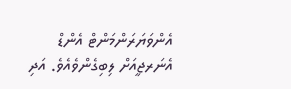އެންވަޔަރަންމަންޓް އެންޑް އެނަރޖީއަށް ލިބިގެންވެއެވެ. އަދި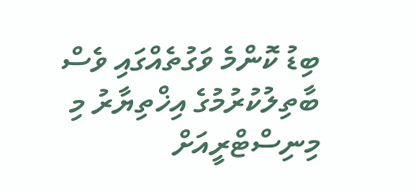ބިޑު ކޮންމެ ވަގުތެއްގައި ވެސް ބާތިލުކުރުމުގެ އިޚްތިޔާރު މި މިނިސްޓްރީއަށް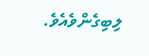ލިބިގެންވެއެވެ.